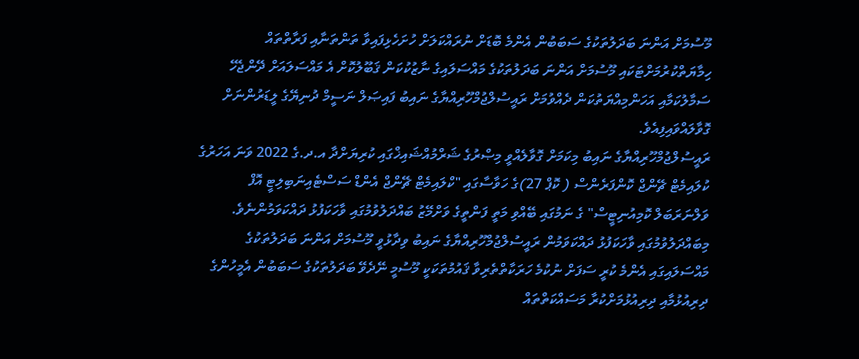މޫސުމަށް އަންނަ ބަދަލުތަކުގެ ސަބަބުން އެންމެ ބޮޑަށް ނުރައްކަލަށް ހުށަހެޅިފައިވާ ތަންތަނާއި ފަރާތްތައް ހިމާޔަތްކުރުމަށްޓަކައި މޫސުމަށް އަންނަ ބަދަލުތަކުގެ މައްސަލައިގެ ނާޒުކުކަން ޤަބޫލުކޮށް އެ މައްސަލައަށް ދޭންޖެހޭ ސަމާލުކަމާއި އަހަންމިއްޔަތުކަން ދެއްވުމަށް ރައީސުލްޖުމްހޫރިއްޔާގެ ނައިބު ފައިޞަލް ނަސީމް ދުނިޔޭގެ ލީޑަރުންނަށް ގޮވާލައްވައިފިއެވެ.
ރައީސުލްޖުމްހޫރިއްޔާގެ ނައިބު މިކަމަށް ގޮވާލެއްވީ މިޞްރުގެ ޝަރްމުއްޝައިޚްގައި ކުރިޔަށްދާ އ.ދ.ގެ 2022 ވަނަ އަހަރުގެ ކުލައިމެޓް ޗޭންޖް ކޮންފަރެންސް ( ކޮޕް 27)ގެ ހަވާސާގައި "ކްލައިމެޓް ޗޭންޖް އެންޑް ސަސްޓެއިނަބިލިޓީ އޮފް ވަލްނަރަބަލް ކޮމިއުނިޓީސް" ގެ ނަމުގައި ބޭއްވި މަތީ ފަންތީގެ ވަށްމޭޒު ބައްދަލުވުމުގައި ވާހަކަފުޅު ދައްކަވަމުންނެވެ.
މިބައްދަލުވުމުގައި ވާހަކަފުޅު ދައްކަވަމުން ރައީސުލްޖުމްހޫރިއްޔާގެ ނައިބު ވިދާޅުވީ މޫސުމަށް އަންނަ ބަދަލުތަކުގެ މައްސަލައިގައި އެންމެ ކުރީ ސަފަށް ނުކުމެ ހަރަކާތްތެރިވާ ޤައުމުތަކަކީ މޫސުމީ ނޭދެވޭ ބަދަލުތަކުގެ ސަބަބުން އެމީހުންގެ ދިރިއުޅުމާއި ދިރިއުޅުމަށްކުރާ މަސައްކަތްތައް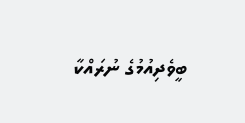ބީވެދިއުމުގެ ނުރައްކާ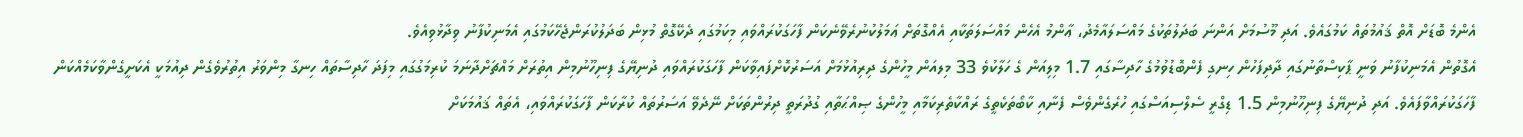އެންމެ ބޮޑަށް އޮތް ޤައުމުތައް ކަމުގައެވެ. އަދި މޫސުމަށް އަންނަ ބަދަލުތަކުގެ މައްސަލައާމެދު، ޢާންމު އެހެން މައްސަލަތަކާއި އެއްގޮތަށް ޢަމަލުކުނުރެވޭނެކަން ފާހަގަކުރައްވައި މިކަމުގައި ދެކޭގޮތް މުޅިން ބަދަލުކުރަންޖެހޭކަމުގައި އެމަނިކުފާނު ވިދާޅުވިއެވެ.
އެގޮތުން އެމަނިކުފާނު ވަނީ ޕާކިސްތާނުގައި ދާދިފަހުން ހިނގި ފެންބޮޑުވުމުގެ ހާދިސާގައި 1.7 މިލިއަން ގެ ހަލާކުވެ 33 މިލއަން މީހުންގެ ދިރިއުޅުމަށް އަސަރުކޮށްފައިވާކަން ފާހަގަކުރައްވައި ދުނިޔޭގެ ފިނިހޫނުމިން އިތުރަށް މައްޗަށްދާނަމަ ކުރިމަގުގައި މިފަދަ ހާދިސާތައް ހިނގާ މިންވަރު އިތުރުވެގެން ދިއުމަކީ އެކަށީގެންވާކަމެއްކަން ފާހަގަކުރައްވާފައެވެ. އަދި ދުނިޔޭގެ ފިނިހޫނުމިން 1.5 ޑިގްރީ ސެލްސިއަސްގައި ހުރެގެންވެސް ފެނާއި ކާބޯތަކެތީގެ ރައްކާތެރިކަމާއި މީހުންގެ ޞިއްޙަތާއި ގުދުރަތީ ދިރުންތަކަށް ނޭދެވޭ އަސަރުތައް ކުރާކަން ފާހަގަކުރައްވައި، އެތައް ޤައުމަކަށް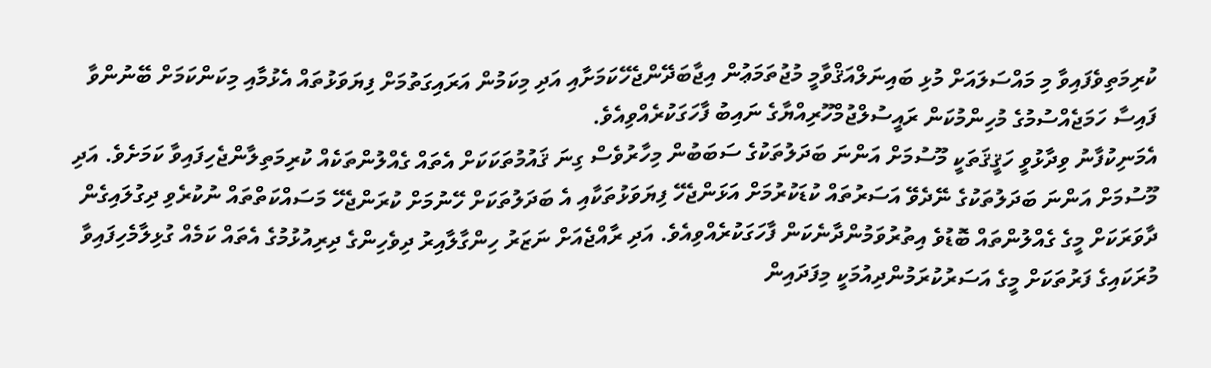ކުރިމަތިވެފައިވާ މި މައްސަލައަށް މުޅި ބައިނަލްއަޤްވާމީ މުޖުތަމަޢުން އިޖާބަދޭންޖެހޭކަމަށާއި އަދި މިކަމުން އަރައިގަތުމަށް ފިޔަވަޅުތައް އެޅުމާއި މިކަންކަމަށް ބޭނުންވާ ފައިސާ ހަމަޖެއްސުމުގެ މުހިންމުކަން ރައީސުލްޖުމްހޫރިއްޔާގެ ނައިބު ފާހަގަކުރެއްވިއެވެ.
އެމަނިކުފާނު ވިދާޅުވީ ހަޤީޤަތަކީ މޫސުމަށް އަންނަ ބަދަލުތަކުގެ ސަބަބުން މިހާރުވެސް ގިނަ ޤައުމުތަކަކަށް އެތައް ގެއްލުންތަކެއް ކުރިމަތިލާންޖެހިފައިވާ ކަމަށެވެ. އަދި މޫސުމަށް އަންނަ ބަދަލުތަކުގެ ނޭދެވޭ އަސަރުތައް ކުޑަކުރުމަށް އަޅަންޖެހޭ ފިޔަވަޅުތަކާއި އެ ބަދަލުތަކަށް ހޭނުމަށް ކުރަންޖެހޭ މަސައްކަތްތައް ނުކުރެވި ދިގުލައިގެން ދާވަރަކަށް މީގެ ގެއްލުންތައް ބޮޑުވެ އިތުރުވަމުންދާނެކަން ފާހަގަކުރެއްވިއެވެ. އަދި ރާއްޖެއަށް ނަޒަރު ހިންގާލާއިރު ދިވެހިންގެ ދިރިއުޅުމުގެ އެތައް ކަމެއް ގުޅިލާމެހިފައިވާ މުރަކައިގެ ފަރުތަކަށް މީގެ އަސަރުކުރަމުންދިއުމަކީ މިފަދައިން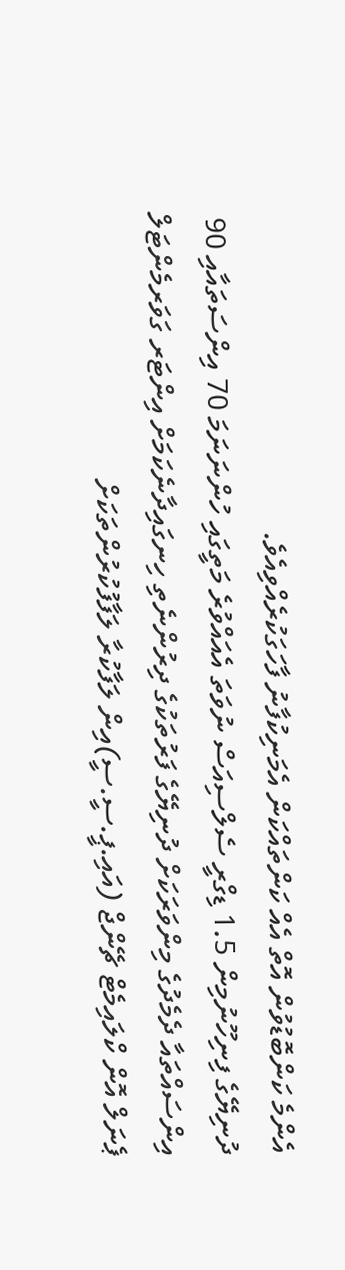އެންމެ ކަންބޮޑުވުން އޮތް އެއް ކަންތައްކަން އެމަނިކުފާނު ފާހަގަކުރެއްވިއެވެ.
ދުނިޔޭގެ ފިނިހޫނުމިން 1.5 ޑިގްރީ ސެލްސިއަސް ނުވަތަ އެއައްވުރެ މަތީގައި ހުންނަނަމަ 70 އިންސަތައާއި 90 އިންސައްތައާ ދެމެދުގެ މިންވަރަކަށް ދުނިޔޭގެ ފަރުތަކުގެ ދިރުންނެތި ހިނގައިދާނެކަމަށް އިންޓަރ ގަވަރމެންޓަލް ޕެނަލް އޮން ކްލައިމެޓް ޗޭންޖް (އައި.ޕީ.ސީ.ސީ)އިން ލަފާކުރާ ލަފާފުކުރުންތަކަށް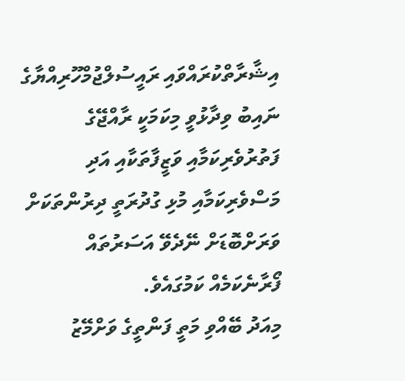އިޝާރާތްކުރައްވައި ރައީސުލްޖުމްހޫރިއްޔާގެ ނައިބު ވިދާޅުވީ މިކަމަކީ ރާއްޖޭގެ ފަތުރުވެރިކަމާއި ވަޒީފާތަކާއި އަދި މަސްވެރިކަމާއި މުޅި ގުދުރަތީ ދިރުންތަކަށް ވަރަށްބޮޑަށް ނޭދެވޭ އަސަރުތައް ފޯރާނެކަމެއް ކަމުގައެވެ.
މިއަދު ބޭއްވި މަތީ ފަންތީގެ ވަށްމޭޒު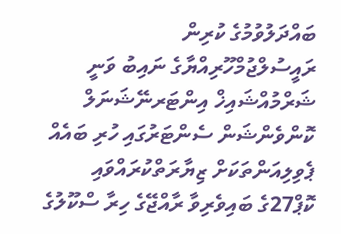ބައްދަލުވުމުގެ ކުރިން ރައީސުލްޖުމްހޫރިއްޔާގެ ނައިބު ވަނީ ޝަރްމުއްޝައިޚް އިންޓަރނޭޝަނަލް ކޮންވެންޝަން ސެންޓަރުގައި ހުރި ބައެއް ޕެވިލިއަންތަކަށް ޒިޔާރަތްކުރައްވައި ކޮޕް27ގެ ބައިވެރިވާ ރާއްޖޭގެ ހިރާ ސްކޫލުގެ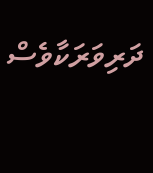ދަރިވަރަކާވެސް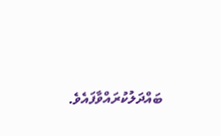ބައްދަލުކުރައްވާފައެވެ.